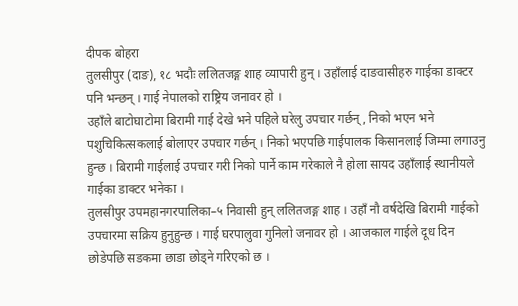दीपक बोहरा
तुलसीपुर (दाङ), १८ भदौः ललितजङ्ग शाह व्यापारी हुन् । उहाँलाई दाङवासीहरु गाईका डाक्टर पनि भन्छन् । गाई नेपालको राष्ट्रिय जनावर हो ।
उहाँले बाटोघाटोमा बिरामी गाई देखे भने पहिले घरेलु उपचार गर्छन्, निको भएन भने पशुचिकित्सकलाई बोलाएर उपचार गर्छन् । निको भएपछि गाईपालक किसानलाई जिम्मा लगाउनु हुन्छ । बिरामी गाईलाई उपचार गरी निको पार्ने काम गरेकाले नै होला सायद उहाँलाई स्थानीयले गाईका डाक्टर भनेका ।
तुलसीपुर उपमहानगरपालिका–५ निवासी हुन् ललितजङ्ग शाह । उहाँ नौ वर्षदेखि बिरामी गाईको उपचारमा सक्रिय हुनुहुन्छ । गाई घरपालुवा गुनिलो जनावर हो । आजकाल गाईले दूध दिन छोडेपछि सडकमा छाडा छोड्ने गरिएको छ ।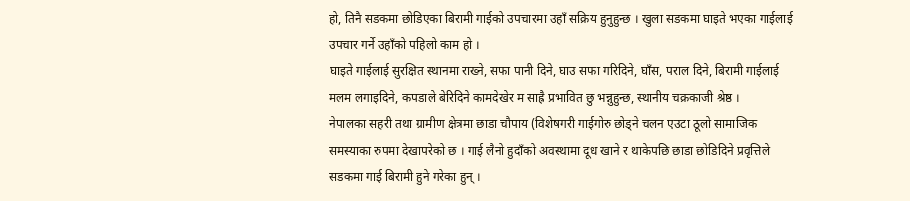हो, तिनै सडकमा छोडिएका बिरामी गाईको उपचारमा उहाँ सक्रिय हुनुहुन्छ । खुला सडकमा घाइते भएका गाईलाई उपचार गर्ने उहाँको पहिलो काम हो ।
घाइते गाईलाई सुरक्षित स्थानमा राख्ने, सफा पानी दिने, घाउ सफा गरिदिने, घाँस, पराल दिने, बिरामी गाईलाई मलम लगाइदिने, कपडाले बेरिदिने कामदेखेर म साह्रै प्रभावित छु भन्नुहुन्छ, स्थानीय चक्रकाजी श्रेष्ठ ।
नेपालका सहरी तथा ग्रामीण क्षेत्रमा छाडा चौपाय (विशेषगरी गाईगोरु छोड्ने चलन एउटा ठूलो सामाजिक समस्याका रुपमा देखापरेको छ । गाई लैनो हुदाँको अवस्थामा दूध खाने र थाकेपछि छाडा छोडिदिने प्रवृत्तिले सडकमा गाई बिरामी हुने गरेका हुन् ।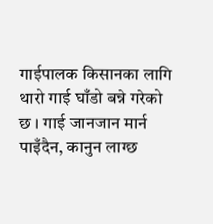गाईपालक किसानका लागि थारो गाई घाँडो बन्ने गरेको छ । गाई जानजान मार्न पाइँदैन, कानुन लाग्छ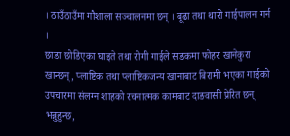। ठाउँठाउँमा गौशाला सञ्चालनमा छन् । बूढा तथा थारो गाईपालन गर्न ।
छाडा छोडिएका घाइते तथा रोगी गाईले सडकमा फोहर खानेकुरा खान्छन्, प्लाष्टिक तथा प्लाष्टिकजन्य खानाबाट बिरामी भएका गाईको उपचारमा संलग्न शाहको रचनात्मक कामबाट दाङवासी प्रेरित छन् भन्नुहुन्छ,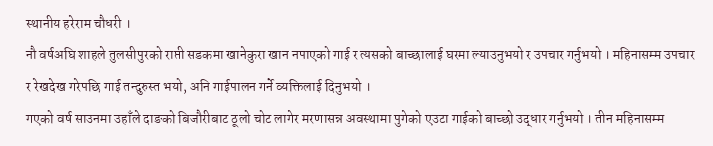स्थानीय हरेराम चौधरी ।
नौ वर्षअघि शाहले तुलसीपुरको राप्ती सडकमा खानेकुरा खान नपाएको गाई र त्यसको बाच्छालाई घरमा ल्याउनुभयो र उपचार गर्नुभयो । महिनासम्म उपचार र रेखदेख गरेपछि गाई तन्दुरुस्त भयो, अनि गाईपालन गर्ने व्यक्तिलाई दिनुभयो ।
गएको वर्ष साउनमा उहाँले दाङको बिजौरीबाट ठूलो चोट लागेर मरणासन्न अवस्थामा पुगेको एउटा गाईको बाच्छो उद्धार गर्नुभयो । तीन महिनासम्म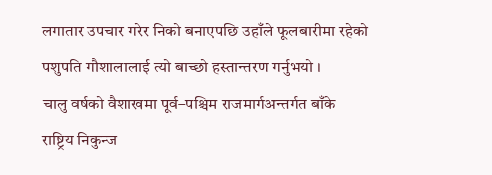लगातार उपचार गरेर निको बनाएपछि उहाँले फूलबारीमा रहेको पशुपति गौशालालाई त्यो बाच्छो हस्तान्तरण गर्नुभयो ।
चालु वर्षको वैशाखमा पूर्व–पश्चिम राजमार्गअन्तर्गत बाँके राष्ट्रिय निकुन्ज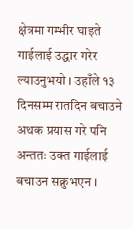क्षेत्रमा गम्भीर घाइते गाईलाई उद्धार गरेर ल्याउनुभयो । उहाँले १३ दिनसम्म रातदिन बचाउने अथक प्रयास गरे पनि अन्ततः उक्त गाईलाई बचाउन सक्नुभएन ।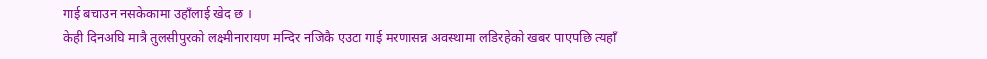गाई बचाउन नसकेकामा उहाँलाई खेद छ ।
केही दिनअघि मात्रै तुलसीपुरको लक्ष्मीनारायण मन्दिर नजिकै एउटा गाई मरणासन्न अवस्थामा लडिरहेको खबर पाएपछि त्यहाँ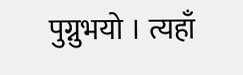पुग्नुभयो । त्यहाँ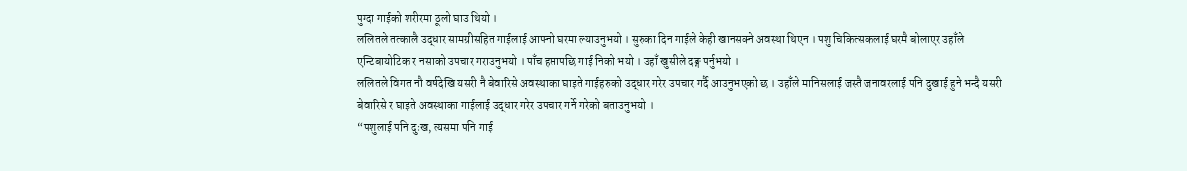पुग्दा गाईको शरीरमा ठूलो घाउ थियो ।
ललितले तत्कालै उद्धार सामग्रीसहित गाईलाई आफ्नो घरमा ल्याउनुभयो । सुरुका दिन गाईले केही खानसक्ने अवस्था थिएन । पशु चिकित्सकलाई घरमै बोलाएर उहाँले एन्टिबायोटिक र नसाको उपचार गराउनुभयो । पाँच हप्तापछि गाई निको भयो । उहाँ खुसीले दङ्ग पर्नुभयो ।
ललितले विगत नौ वर्षदेखि यसरी नै बेवारिसे अवस्थाका घाइते गाईहरुको उद्धार गरेर उपचार गर्दै आउनुभएको छ । उहाँले मानिसलाई जस्तै जनावरलाई पनि दुखाई हुने भन्दै यसरी बेवारिसे र घाइते अवस्थाका गाईलाई उद्धार गरेर उपचार गर्ने गरेको बताउनुभयो ।
“पशुलाई पनि दुःख, त्यसमा पनि गाई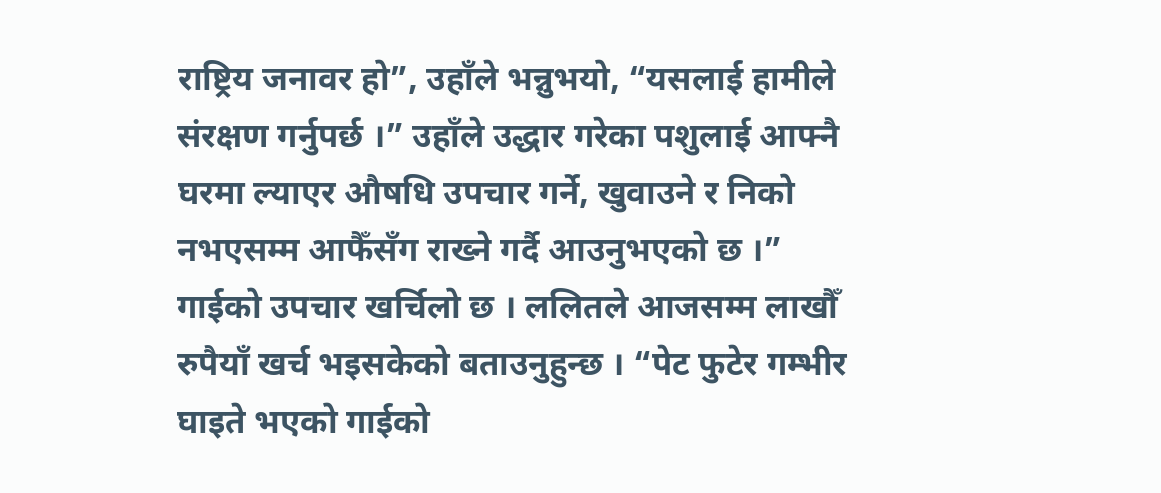राष्ट्रिय जनावर हो”, उहाँले भन्नुभयो, “यसलाई हामीले संरक्षण गर्नुपर्छ ।” उहाँले उद्धार गरेका पशुलाई आफ्नै घरमा ल्याएर औषधि उपचार गर्ने, खुवाउने र निको नभएसम्म आफैँसँग राख्ने गर्दै आउनुभएको छ ।”
गाईको उपचार खर्चिलो छ । ललितले आजसम्म लाखौँ रुपैयाँ खर्च भइसकेको बताउनुहुन्छ । “पेट फुटेर गम्भीर घाइते भएको गाईको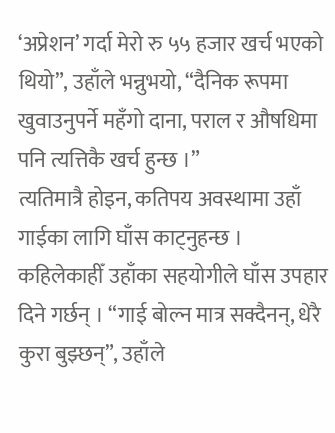‘अप्रेशन’ गर्दा मेरो रु ५५ हजार खर्च भएको थियो”, उहाँले भन्नुभयो, “दैनिक रूपमा खुवाउनुपर्ने महँगो दाना, पराल र औषधिमा पनि त्यत्तिकै खर्च हुन्छ ।”
त्यतिमात्रै होइन, कतिपय अवस्थामा उहाँ गाईका लागि घाँस काट्नुहन्छ । कहिलेकाहीँ उहाँका सहयोगीले घाँस उपहार दिने गर्छन् । “गाई बोल्न मात्र सक्दैनन्, धेरै कुरा बुझ्छन्”, उहाँले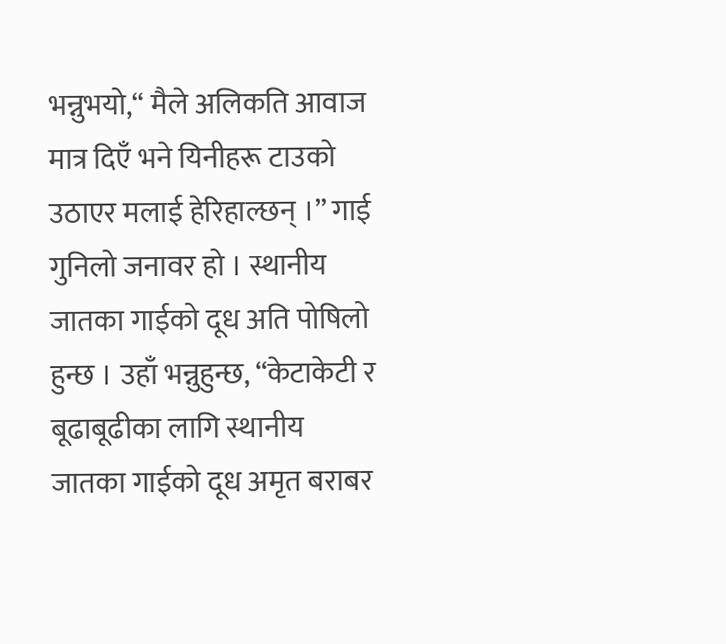भन्नुभयो,“ मैले अलिकति आवाज मात्र दिएँ भने यिनीहरू टाउको उठाएर मलाई हेरिहाल्छन् ।” गाई गुनिलो जनावर हो । स्थानीय जातका गाईको दूध अति पोषिलो हुन्छ । उहाँ भन्नुहुन्छ, “केटाकेटी र बूढाबूढीका लागि स्थानीय जातका गाईको दूध अमृत बराबर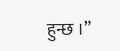हुन्छ ।”